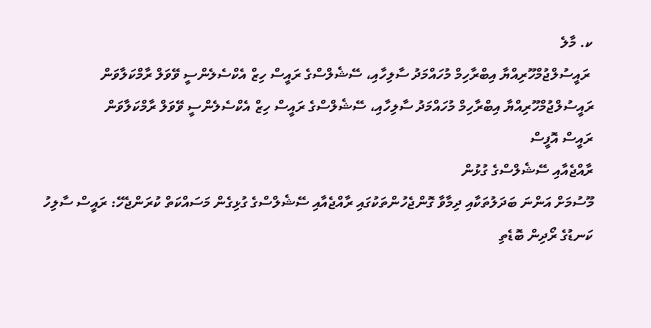ކ. މާލެ
 ރައީސުލްޖުމްހޫރިއްޔާ އިބްރާހިމް މުހައްމަދު ސާލިހާއި، ސޭޝެލްސްގެ ރައީސް ހިޒް އެކްސެލެންސީ ވޭވަލް ރާމްކަލާވަން
ރައީސުލްޖުމްހޫރިއްޔާ އިބްރާހިމް މުހައްމަދު ސާލިހާއި، ސޭޝެލްސްގެ ރައީސް ހިޒް އެކްސެލެންސީ ވޭވަލް ރާމްކަލާވަން
ރައީސް އޮފީސް
ރާއްޖެއާއި ސޭޝެލްސްގެ ގުޅުން
މޫސުމަށް އަންނަ ބަދަލުތަކާއި ދިމާވާ ގޮންޖެހުންތަކުގައި ރާއްޖެއާއި ސޭޝެލްސްގެ ގުޅިގެން މަސައްކަތް ކުރަންޖެހޭ: ރައީސް ސާލިހު
ކަނޑުގެ ރޯދިން ބޮޑެތި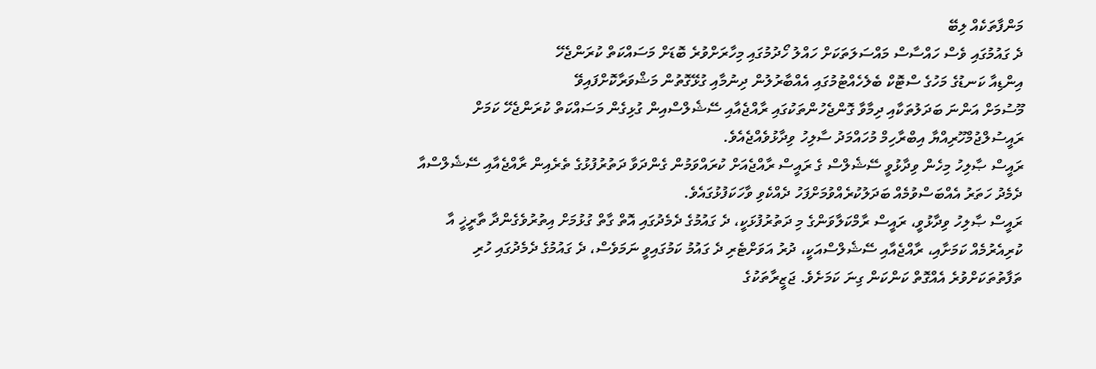މަންފާތަކެއް ލިބޭ
ދެ ގައުމުގައި ވެސް ހައްސާސް މައްސަލަތަކަށް ހައްލު ހޯދުމުގައި މިހާރަށްވުރެ ބޮޑަށް މަސައްކަތް ކުރަންޖެހޭ
އިންޑިއާ ކަނޑުގެ މަހުގެ ސްޓޮކް ބެލެހެއްޓުމުގައި އެއްބާރުލުން ދިނުމާއި ގުޅޭގޮތުން މަޝްވަރާކޮށްފައިވޭ
މޫސުމަށް އަންނަ ބަދަލުތަކާއި ދިމާވާ ގޮންޖެހުންތަކުގައި ރާއްޖެއާއި ސޭޝެލްސްއިން ގުޅިގެން މަސައްކަތް ކުރަންޖެހޭ ކަމަށް ރައީސުލްޖުމްހޫރިއްޔާ އިބްރާހިމް މުހައްމަދު ސާލިހު ވިދާޅުވެއްޖެއެވެ.
ރައީސް ޞާލިހު މިހެން ވިދާޅުވީ ސޭޝެލްސް ގެ ރައީސް ރާއްޖެއަށް ކުރައްވަމުން ގެންދަވާ ދަތުރުފުޅުގެ ތެރެއިން ރާއްޖެއާއި ސޭޝެލްސްއާ ދެމެދު ހަތަރު އެއްބަސްވުމެއް ބަދަލުކުރެއްވުމަށްފަހު ދެއްކެވި ވާހަކަފުޅުގައެވެ.
ރައީސް ޞާލިހު ވިދާޅުވީ، ރައީސް ރާމްކަލާވަންގެ މި ދަތުރުފުޅަކީ، ދެ ގައުމުގެ ދެމެދުގައި އޮތް ގާތް ގުޅުމަށް އިތުރުވެގެންދާ ތާރީޚީ އާ ކުރިއެރުމެއް ކަމަށާއި، ރާއްޖެއާއި ސޭޝެލްސްއަކީ، ދުރު އަވަށްޓެރި ދެ ގައުމު ކަމުގައިވީ ނަމަވެސް، ދެ ގައުމުގެ ދެމެދުގައި ހުރި ތަފާތުތަކަށްވުރެ އެއްގޮތް ކަންކަން ގިނަ ކަމަށެވެ. ޖަޒީރާތަކުގެ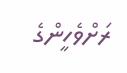ރަށްވެހީންގެ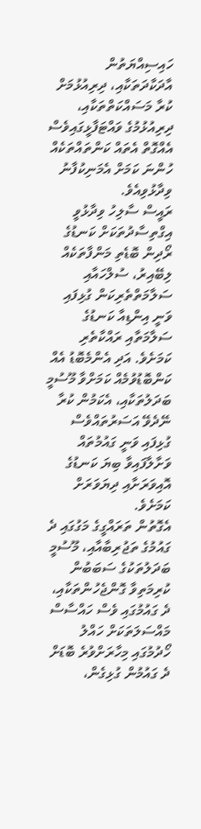ހައިސިއްޔަތުން އާދަކާދަތަކާއި، ދިރިއުޅުމަށް ކުރާ މަސައްކަތްތަކާއި، ދިރިއުޅުމުގެ ވައްޓަފާޅީގައިވެސް އެއްގޮތް އެތައް ކަންތައްތަކެއް ހުންނަ ކަމަށް އެމަނިކުފާނު ވިދާޅުވިއެވެ.
ރައީސް ސާލިހު ވިދާޅުވީ އިގްތިސާދުތަކަށް ކަނޑުގެ ރޯދިން ބޮޑެތި މަންފާތަކެއް ލިބޭއިރު، ސުލްހައާއި ސަލާމަތްތެރިކަން ގުޅިފައި ވަނީ އިންޑިއާ ކަނޑުގެ ސަލާމަތާއި ރައްކާތެރި ކަމަށެވެ. އަދި އެންމެބޮޑު އެއް ކަންބޮޑުވުމެއް ކަމަށްވާ މޫސުމީ ބަދަލުތަކާއި، އެކަމުން ކުރާ ނޭދެވޭ އަސަރުތައްވެސް ގުޅިފައި ވަނީ ގައުމުތައް ވަށާލާފައިވާ ބިޔަ ކަނޑުގެ އޮއިވަރަށާއި ދިޔަވަރަށް ކަމަށެވެ.
އެގޮތުން ތަރައްގީގެ މަގުގައި ދެ ގައުމުގެ ތަޖުރިބާއާއި، މޫސުމީ ބަދަލުތަކުގެ ސަބަބުން ކުރިމަތިވާ ގޮންޖެހުންތަކާއި، ދެ ގައުމުގައި ވެސް ހައްސާސް މައްސަލަތަކަށް ހައްލު ހޯދުމުގައި މިހާރަށްވުރެ ބޮޑަށް ދެ ގައުމުން ގުޅިގެން،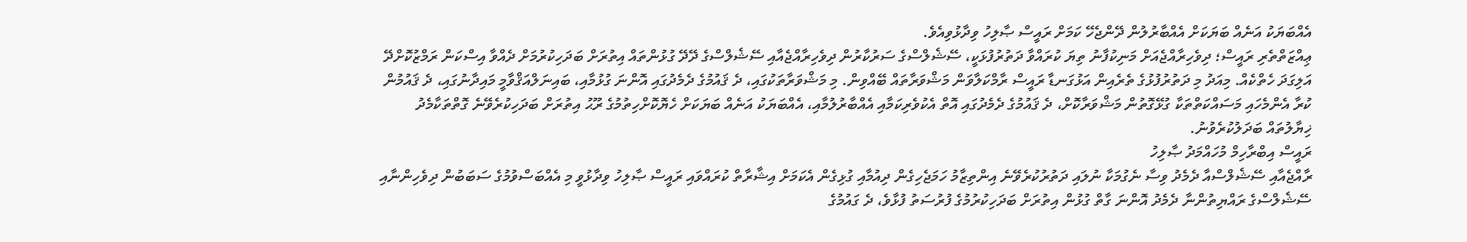އެއްބަޔަކު އަނެއް ބަޔަކަށް އެއްބާރުލުން ދޭންޖެހޭ ކަމަށް ރައީސް ޞާލިހު ވިދާޅުވިއެވެ.
ޢިއްޒަތްތެރި ރައީސް؛ ދިވެހިރާއްޖެއަށް މަނިކުފާނު ތިޔަ ކުރައްވާ ދަތުރުފުޅަކީ، ސޭޝެލްސްގެ ސަރުކާރުން ދިވެހިރާއްޖެއާއި ސޭޝެލްސްގެ ދޭދޭ ގުޅުންތައް އިތުރަށް ބަދަހިކުރުމަށް ދެއްވާ އިސްކަން ރަމްޒުކޮށްދޭ އަލިގަދަ ހެތްކެއް. މިއަދު މި ދަތުރުފުޅުގެ ތެރެއިން އަޅުގަނޑާ ރައީސް ރާމްކަލާވަން މަޝްވަރާތައް ބޭއްވިން. މި މަޝްވަރާތަކުގައި، ދެ ޤައުމުގެ ދެމެދުގައި އޮންނަ ގުޅުމާއި، ބައިނަލްއަޤްވާމީ މައިދާނުގައި، ދެ ޤައުމުން ކުރާ އެންމެހައި މަސައްކަތްތަކާ ގުޅޭގޮތުން މަޝްވަރާކޮށް، ދެ ޤައުމުގެ ދެމެދުގައި އޮތް އެކުވެރިކަމާއި އެއްބާރުލުމާއި، އެއްބަޔަކު އަނެއް ބަޔަކަށް ހެޔޮކޮށްހިތުމުގެ ރޫޙު އިތުރަށް ބަދަހިކުރެވޭނެ ގޮތްތަކާމެދު ޚިޔާލުތައް ބަދަލުކުރެވުނު.
ރައީސް އިބްރާހިމް މުހައްމަދު ޞާލިހު
ރާއްޖެއާއި ސޭޝެލްސްއާ ދެމެދު ވިސާ ނެގުމަކާ ނުލައި ދަތުރުކުރެވޭނެ އިންތިޒާމު ހަމަޖެހިގެން ދިއުމާއި ގުޅިގެން އެކަމަށް އިޝާރާތް ކުރައްވައި ރައީސް ޞާލިހު ވިދާޅުވީ މި އެއްބަސްވުމުގެ ސަބަބުން ދިވެހިންނާއި ސޭޝެލްސްގެ ރައްޔިތުންނާ ދެމެދު އޮންނަ ގާތް ގުޅުން އިތުރަށް ބަދަހިކުރުމުގެ ފުރުސަތު ފުޅާވެ، ދެ ގައުމުގެ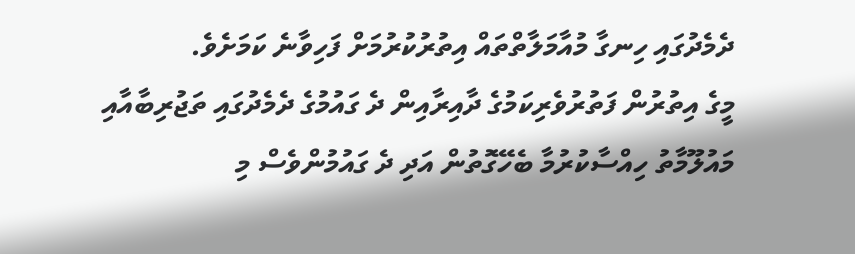ދެމެދުގައި ހިނގާ މުއާމަލާތްތައް އިތުރުކުރުމަށް ފަހިވާނެ ކަމަށެވެ.
މީގެ އިތުރުން ފަތުރުވެރިކަމުގެ ދާއިރާއިން ދެ ގައުމުގެ ދެމެދުގައި ތަޖުރިބާއާއި މައުލޫމާތު ހިއްސާކުރުމާ ބެހޭގޮތުން އަދި ދެ ގައުމުންވެސް މި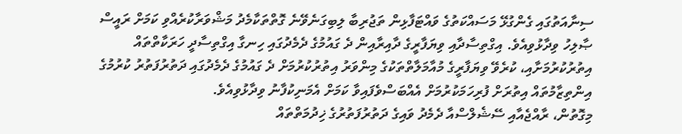ސިނާއަތުގައި ގެންގުޅޭ މަސައްކަތުގެ ވައްޓަފާޅިން ތަޖުރިބާ ލިބިގަނެވޭނެ ގޮތްތަކާމެދު މަޝްވަރާކުރެއްވި ކަމަށް ރައީސް ޞާލިހު ވިދާޅުވިއެވެ. އިގްތިސާދާއި ވިޔަފާރީގެ ދާއިރާއިން ދެ ގައުމުގެ ދެމެދުގައި ހިނގާ އިގްތިސާދީ ހަރަކާތްތައް އިތުރުކުރުމަށާއި، ކުރެވޭ ވިޔަފާރީގެ މުއާމަލާތްތަކުގެ މިންވަރު އިތުރުކުރުމަށް ދެ ގައުމުގެ ދެމެދުގައި ދަތުރުފަތުރު ކުރުމުގެ އިންތިޒާމުތައް އިތުރަށް ފުރިހަމަކުރުމަށް އެއްބަސްވެފައިވާ ކަމަށް އެމަނިކުފާނު ވިދާޅުވިއެވެ.
މިގޮތުން، ރާއްޖެއާއި ސޭޝެލްސްއާ ދެމެދު ވައިގެ ދަތުރުފަތުރުގެ ޚިދުމަތްތައް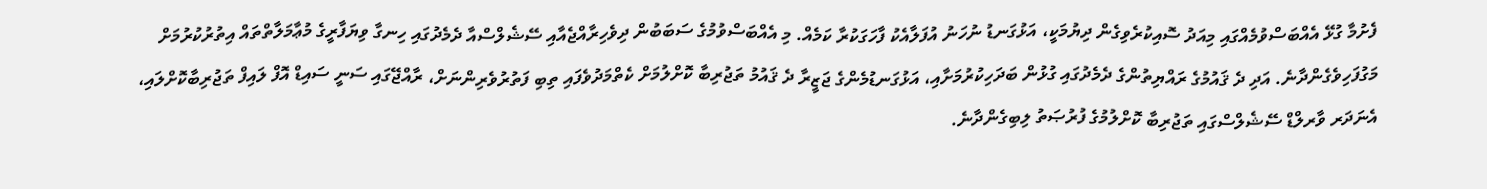ފެށުމާ ގުޅޭ އެއްބަސްވުމެއްގައި މިއަދު ސޮއިކުރެވިގެން ދިޔުމަކީ، އަޅުގަނޑު ނުހަނު އުފަލާއެކު ފާހަގަކުރާ ކަމެއް. މި އެއްބަސްވުމުގެ ސަބަބުން ދިވެހިރާއްޖެއާއި ސޭޝެލްސްއާ ދެމެދުގައި ހިނގާ ވިޔަފާރީގެ މުޢާމަލާތްތައް އިތުރުކުރުމަށް މަގުފަހިވެގެންދާނެ. އަދި ދެ ޤައުމުގެ ރައްޔިތުންގެ ދެމެދުގައި ގުޅުން ބަދަހިކުރުމަށާއި، އަޅުގަނޑުމެންގެ ޖަޒީރާ ދެ ޤައުމު ތަޖުރިބާ ކޮށްލުމަށް ކެތްމަދުވެފައި ތިބި ފަތުރުވެރިންނަށް، ރާއްޖޭގައި ސަނީ ސައިޑް އޮފް ލައިފް ތަޖުރިބާކޮށްލައި، އެނަދަރ ވާރލްޑް ސޭޝެލްސްގައި ތަޖުރިބާ ކޮށްލުމުގެ ފުރުޞަތު ލިބިގެންދާނެ.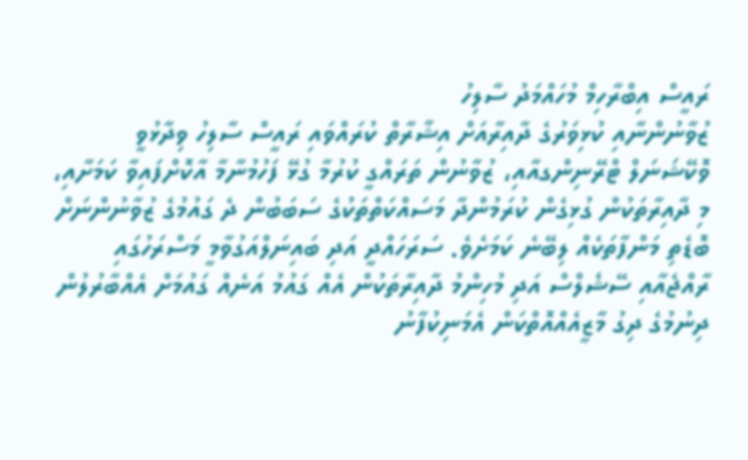ރައީސް އިބްރާހިމް މުހައްމަދު ސާލިހު
ޒުވާނުންނާއި ކުޅިވަރުގެ ދާއިރާއަށް އިޝާރާތް ކުރައްވައި ރައީސް ސާލިހު ވިދާޅުވީ ވޮކޭޝަނަލް ޓްރޭނިންގއާއި، ޒުވާނުން ތަރައްގީ ކުރުމާ ގުޅޭ ފަހުމުނާމާ އާކޮށްފައިވާ ކަމަށާއި، މި ދާއިރާތަކުން ގުޅިގެން ކުރަމުންދާ މަސައްކަތްތަކުގެ ސަބަބުން ދެ ގައުމުގެ ޒުވާނުންނަށް ބޮޑެތި މަންފާތަކެއް ލިބޭނެ ކަމަށެވެ. ސަރަހައްދީ އަދި ބައިނަލްއަގުވާމީ މަސްރަހުގައި ރާއްޖެއާއި ސޭޝެލްސް އަދި މުހިންމު ދާއިރާތަކުން އެއް ގައުމު އަނެއް ގައުމަށް އެއްބާރުލުން ދިނުމުގެ ދިގު މާޒީއެއްއޮތްކަން އެމަނިކުފާނު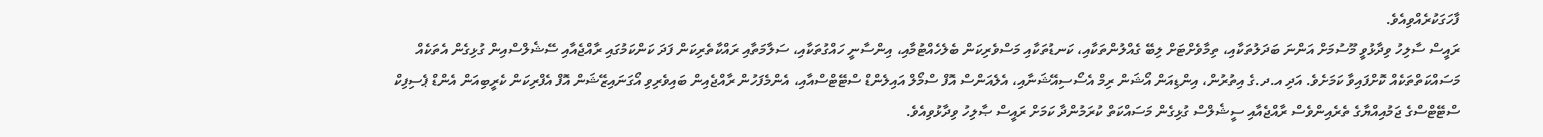ފާހަގަކުރެއްވިއެވެ.
ރައީސް ސާލިހު ވިދާޅުވީ މޫސުމަށް އަންނަ ބަދަލުތަކާއި، ތިމާވެށްޓަށް ލިބޭ ގެއްލުންތަކާއި، ކަނޑުތަކާއި މަސްވެރިކަން ބެލެހެއްޓުމާއި، އިންސާނީ ހައްގުތަކާއި، ސަލާމަތާއި ރައްކާތެރިކަން ފަދަ ކަންކަމުގައި ރާއްޖެއާއި ސޭޝެލްސްއިން ގުޅިގެން އެތަކެއް މަސައްކަތްތަކެއް ކޮށްފައިވާ ކަމަށެވެ. އަދި އ.ދ.ގެ އިތުރުން، އިންޑިއަން އޯޝަން ރިމް އެސޯސިއޭޝަނާއި، އެލެއަންސް އޮފް ސްމޯލް އައިލެންޑް ސްޓޭޓްސްއާއި، އެންމެފަހުން ރާއްޖެއިން ބައިވެރިވި އޯގަނައިޒޭޝަން އޮފް އެފްރިކަން ކެރީބިއަން އެންޑް ޕެސިފިކް ސްޓޭޓްސްގެ ޖަމުއިއްޔާގެ ތެރެއިންވެސް ރާއްޖެއާއި ސީޝެލްސް ގުޅިގެން މަސައްކަތް ކުރަމުންދާ ކަމަށް ރައީސް ޞާލިހު ވިދާޅުވިއެވެ.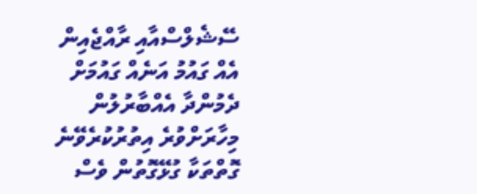ސޭޝެލްސްއާއި ރާއްޖެއިން އެއް ގައުމު އަނެއް ގައުމަށް ދެމުންދާ އެއްބާރުލުން މިހާރަށްވުރެ އިތުރުކުރެވޭނެ ގޮތްތަކާ ގުޅޭގޮތުން ވެސް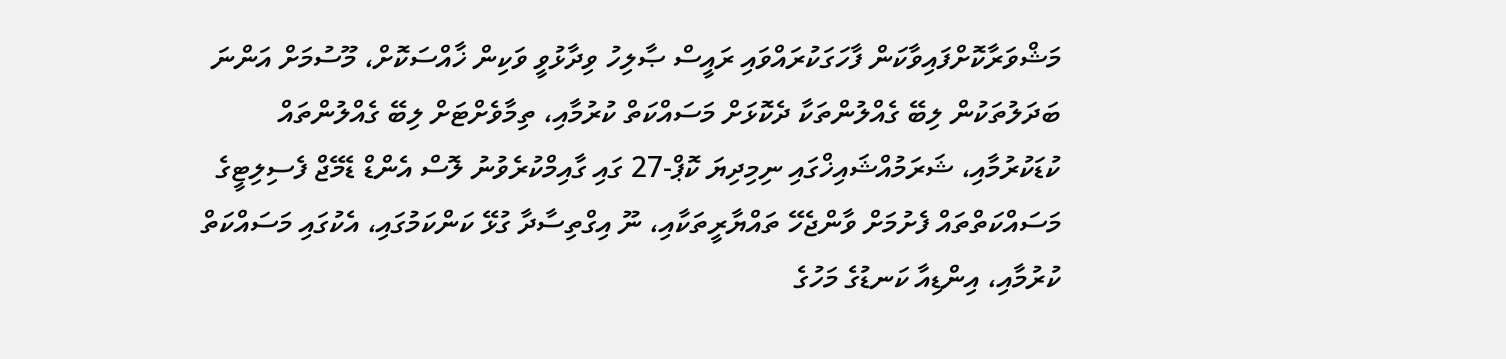މަޝްވަރާކޮށްފައިވާކަން ފާހަގަކުރައްވައި ރައީސް ޞާލިހު ވިދާޅުވީ ވަކިން ޚާއްސަކޮށް، މޫސުމަށް އަންނަ ބަދަލުތަކުން ލިބޭ ގެއްލުންތަކާ ދެކޮޅަށް މަސައްކަތް ކުރުމާއި، ތިމާވެށްޓަށް ލިބޭ ގެއްލުންތައް ކުޑަކުރުމާއި، ޝަރަމުއްޝައިޚްގައި ނިމިދިޔަ ކޮޕް-27 ގައި ގާއިމްކުރެވުނު ލޮސް އެންޑް ޑެމޭޖް ފެސިލިޓީގެ މަސައްކަތްތައް ފެށުމަށް ވާންޖެހޭ ތައްޔާރީތަކާއި، ނޫ އިގްތިސާދާ ގުޅޭ ކަންކަމުގައި، އެކުގައި މަސައްކަތް ކުރުމާއި، އިންޑިއާ ކަނޑުގެ މަހުގެ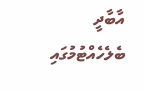އާބާދީ ބެލެހެއްޓުމުގައި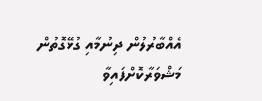އެއްބާރުލުން ދިނުމާއި ގުޅޭގޮތުން މަޝްވަރާކޮށްފައިވާ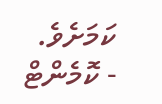ކަމަށެވެ.
- ކޮމެންޓް